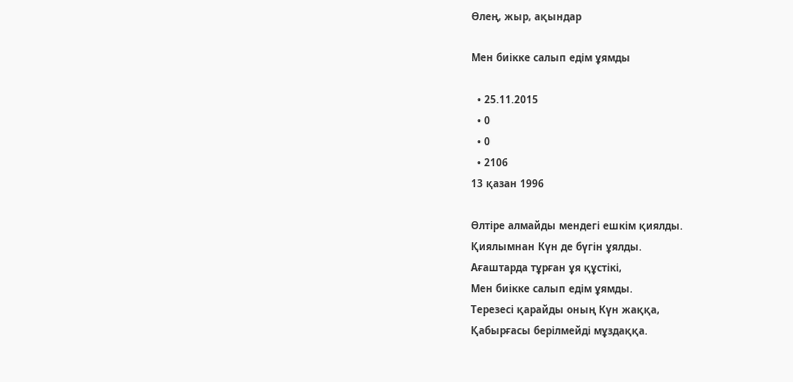Өлең, жыр, ақындар

Мен биікке салып едім ұямды

  • 25.11.2015
  • 0
  • 0
  • 2106
13 қазан 1996

Өлтіре алмайды мендегі ешкім қиялды.
Қиялымнан Күн де бүгін ұялды.
Ағаштарда тұрған ұя құстікі,
Мен биікке салып едім ұямды.
Терезесі қарайды оның Күн жаққа,
Қабырғасы берілмейді мұздаққа.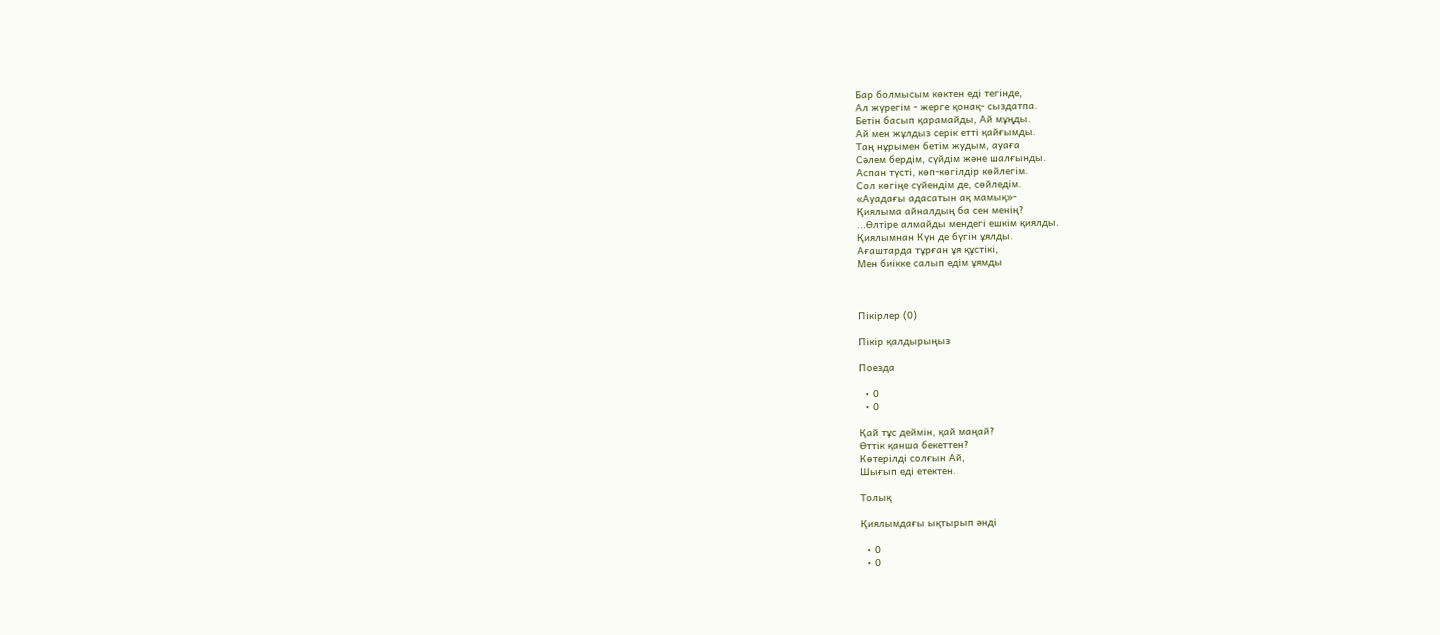Бар болмысым көктен еді тегінде,
Ал жүрегім - жерге қонақ- сыздатпа.
Бетін басып қарамайды, Ай мұңды.
Ай мен жұлдыз серік етті қайғымды.
Таң нұрымен бетім жудым, ауаға
Сәлем бердім, сүйдім және шалғынды.
Аспан түсті, көп-көгілдір көйлегім.
Сол көгіңе сүйендім де, сөйледім.
«Ауадағы адасатын ақ мамық»-
Қиялыма айналдың ба сен менің?
...Өлтіре алмайды мендегі ешкім қиялды.
Қиялымнан Күн де бүгін ұялды.
Ағаштарда тұрған ұя құстікі,
Мен биікке салып едім ұямды



Пікірлер (0)

Пікір қалдырыңыз

Поезда

  • 0
  • 0

Қай тұс деймін, қай маңай?
Өттік қанша бекеттен?
Көтерілді солғын Ай,
Шығып еді етектен.

Толық

Қиялымдағы ықтырып әнді

  • 0
  • 0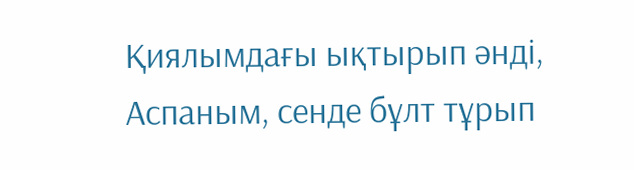Қиялымдағы ықтырып әнді,
Аспаным, сенде бұлт тұрып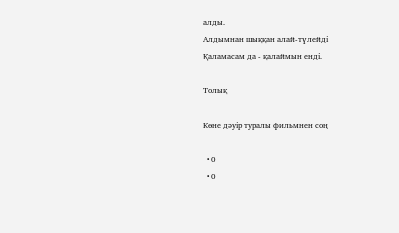алды.
Алдымнан шыққан алай-түлейді
Қаламасам да - қалаймын енді.

Толық

Көне дәуір туралы фильмнен соң

  • 0
  • 0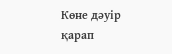Көне дәуір қарап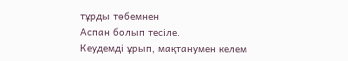тұрды төбемнен
Аспан болып тесіле.
Кеудемді ұрып, мақтанумен келем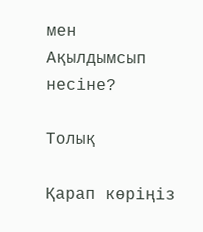мен
Ақылдымсып несіне?

Толық

Қарап көріңіз